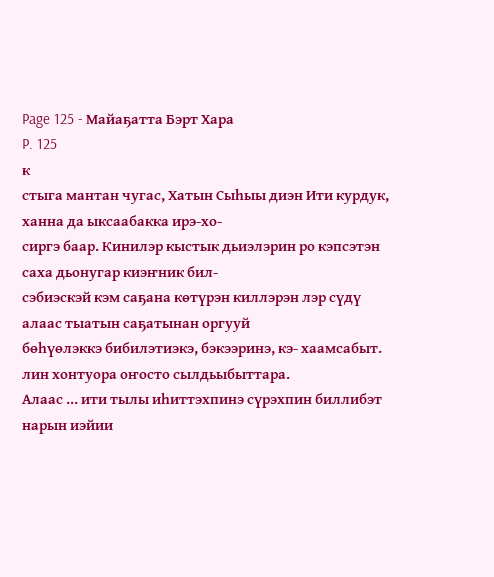Page 125 - Майаҕатта Бэрт Хара
P. 125
к
стыга мантан чугас, Хатын Сыһыы диэн Ити курдук, ханна да ыксаабакка ирэ-хо-
сиргэ баар. Кинилэр кыстык дьиэлэрин ро кэпсэтэн саха дьонугар киэҥник бил-
сэбиэскэй кэм саҕана көтүрэн киллэрэн лэр сүдү алаас тыатын саҕатынан оргууй
бөһүөлэккэ бибилэтиэкэ, бэкээринэ, кэ- хаамсабыт.
лин хонтуора оҥосто сылдьыбыттара.
Алаас ... ити тылы иһиттэхпинэ сүрэхпин биллибэт нарын иэйии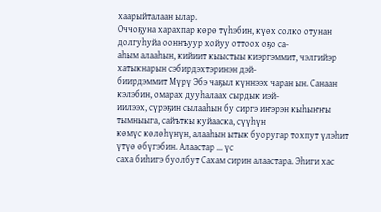хаарыйталаан ылар.
Оччоҕуна харахпар көрө түһэбин, күөх солко отунан долгуһуйа ооннъуур хойуу оттоох оҕо са-
аһым алааһын, кийиит кыыстыы киэргэммит, чэлгийэр хатыкнарын сэбирдэхтэринэн дэй-
биирдэммит Мүрү Эбэ чаҕыл күннээх чаран ын. Санаан кэлэбин, омарах дууһалаах сырдык иэй-
иилээх, сүрэҕин сылааһын бу сиргэ иҥэрэн кыһыҥҥы тымныыга, сайъткы куйааска, сүүһүн
көмүс көлөһүнүн, алааһын ытык буоругар тохпут үлэһит үтүө өбүгэбин. Алаастар ... үс
саха биһигэ буолбут Сахам сирин алаастара. Эһиги хас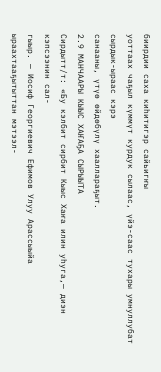биирдии саха киһитигэр сайьигҥы
уоттаах чаҕыл күммүт курдук сылаас, үйэ-саас тухары умнуллубат сырдык-ыраас кэрэ
санааны, үтүө өйдөбүлү хааллараҕыт.
2.9 МАНЧААРЫ КЫЫС ХАҤАҔА СЫРЫЫТА
Сирдытт/т: «Бу кэлбит сирбит Кыыс Хаҥа илин уһуга,— диэн кэпсээнин сал-
гыыр. — Иосиф Георгиевич Ефимов Улуу Арассыыйа ыраахтааҕытыттан мэтээл-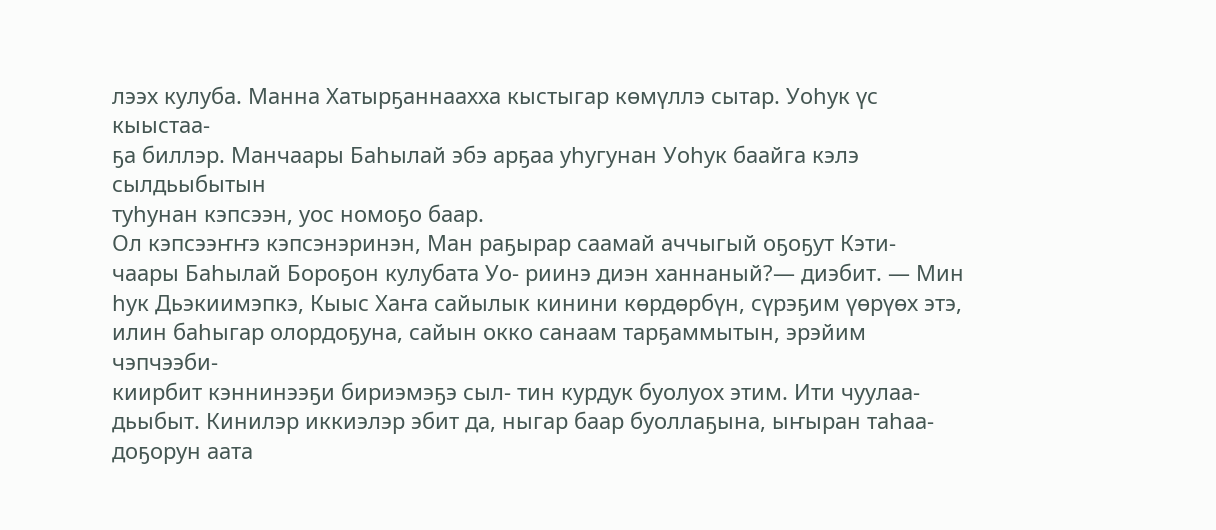лээх кулуба. Манна Хатырҕаннаахха кыстыгар көмүллэ сытар. Уоһук үс кыыстаа-
ҕа биллэр. Манчаары Баһылай эбэ арҕаа уһугунан Уоһук баайга кэлэ сылдьыбытын
туһунан кэпсээн, уос номоҕо баар.
Ол кэпсээҥҥэ кэпсэнэринэн, Ман раҕырар саамай аччыгый оҕоҕут Кэти-
чаары Баһылай Бороҕон кулубата Уо- риинэ диэн ханнаный?— диэбит. — Мин
һук Дьэкиимэпкэ, Кыыс Хаҥа сайылык кинини көрдөрбүн, сүрэҕим үөрүөх этэ,
илин баһыгар олордоҕуна, сайын окко санаам тарҕаммытын, эрэйим чэпчээби-
киирбит кэннинээҕи бириэмэҕэ сыл- тин курдук буолуох этим. Ити чуулаа-
дьыбыт. Кинилэр иккиэлэр эбит да, ныгар баар буоллаҕына, ыҥыран таһаа-
доҕорун аата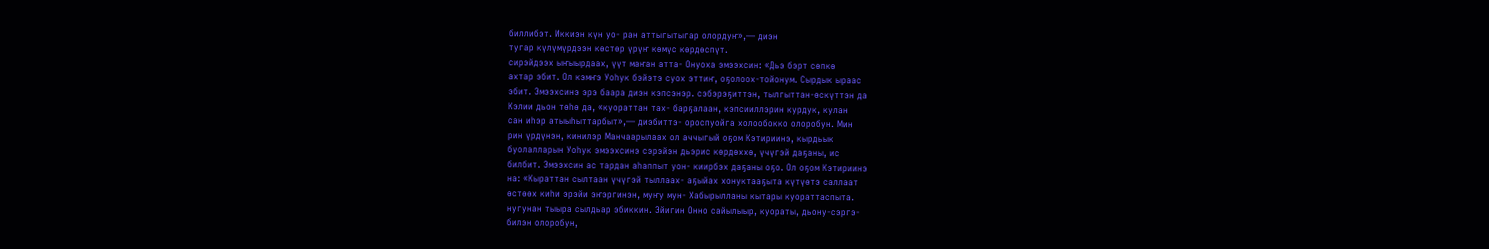биллибэт. Иккиэн күн уо- ран аттыгытыгар олордуҥ»,— диэн
тугар күлүмүрдээн көстөр үрүҥ көмүс көрдөспүт.
сирэйдээх ыҥыырдаах, үүт маҥан атта- Онуоха эмээхсин: «Дьэ бэрт сөпкө
ахтар эбит. Ол кэмҥэ Уоһук бэйэтэ суох эттиҥ, оҕолоох-тойонум. Сырдык ыраас
эбит. Эмээхсинэ эрэ баара диэн кэпсэнэр. сэбэрэҕиттэн, тылгыттан-өскүттэн да
Кэлии дьон төһө да, «куораттан тах- барҕалаан, кэпсииллэрин курдук, кулан
сан иһэр атыыһыттарбыт»,— диэбиттэ- ороспуойга холообокко олоробун. Мин
рин үрдүнэн, кинилэр Манчаарылаах ол аччыгый оҕом Кэтириинэ, кырдьык
буолалларын Уоһук эмээхсинэ сэрэйэн дьэрис көрдөххө, үчүгэй даҕаны, ис
билбит. Эмээхсин ас тардан аһаппыт уон- киирбэх даҕаны оҕо. Ол оҕом Кэтириинэ
на: «Кыраттан сылтаан үчүгэй тыллаах- аҕыйах хонуктааҕыта күтүөтэ саллаат
өстөөх киһи эрэйи эҥэргинэн, муҥу мун- Хабырылланы кытары куораттаспыта.
нугунан тыыра сылдьар эбиккин. Эйигин Онно сайылыыр, куораты, дьону-сэргэ-
билэн олоробун,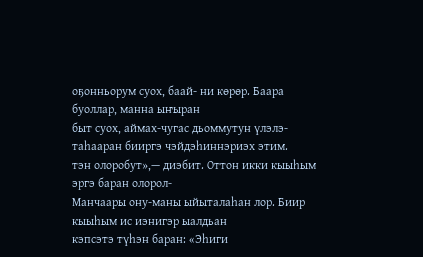оҕонньорум суох, баай- ни көрөр. Баара буоллар, манна ыҥыран
быт суох, аймах-чугас дьоммутун үлэлэ- таһааран бииргэ чэйдэһиннэриэх этим.
тэн олоробут»,— диэбит. Оттон икки кыыһым эргэ баран олорол-
Манчаары ону-маны ыйыталаһан лор. Биир кыыһым ис иэнигэр ыалдьан
кэпсэтэ түһэн баран: «Эһиги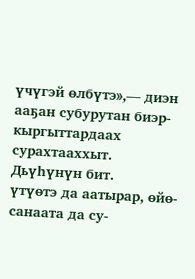үчүгэй өлбүтэ»,— диэн ааҕан субурутан биэр-
кыргыттардаах сурахтааххыт. Дьүһүнүн бит.
үтүөтэ да аатырар, өйө-санаата да су-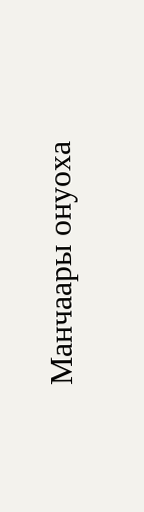Манчаары онуоха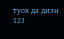туох да диэн
123